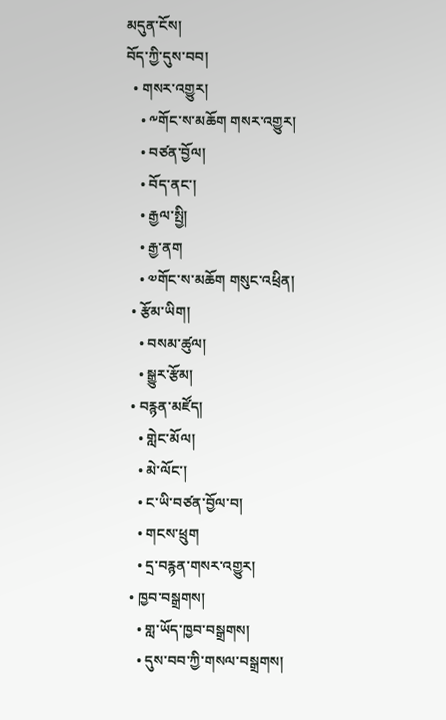མདུན་ངོས།
བོད་ཀྱི་དུས་བབ།
  • གསར་འགྱུར།
    • ༸གོང་ས་མཆོག གསར་འགྱུར།
    • བཙན་བྱོལ།
    • བོད་ནང་།
    • རྒྱལ་སྤྱི།
    • རྒྱ་ནག
    • ༧གོང་ས་མཆོག གསུང་འཕྲིན།
  • རྩོམ་ཡིག།
    • བསམ་ཚུལ།
    • སྒྱུར་རྩོམ།
  • བརྙན་མཛོད།
    • གླེང་མོལ།
    • མེ་ལོང་།
    • ང་ཡི་བཙན་བྱོལ་བ།
    • གངས་ཕྲུག
    • དྲ་བརྙན་གསར་འགྱུར།
  • ཁྱབ་བསྒྲགས།
    • གླ་ཡོད་ཁྱབ་བསྒྲགས།
    • དུས་བབ་ཀྱི་གསལ་བསྒྲགས།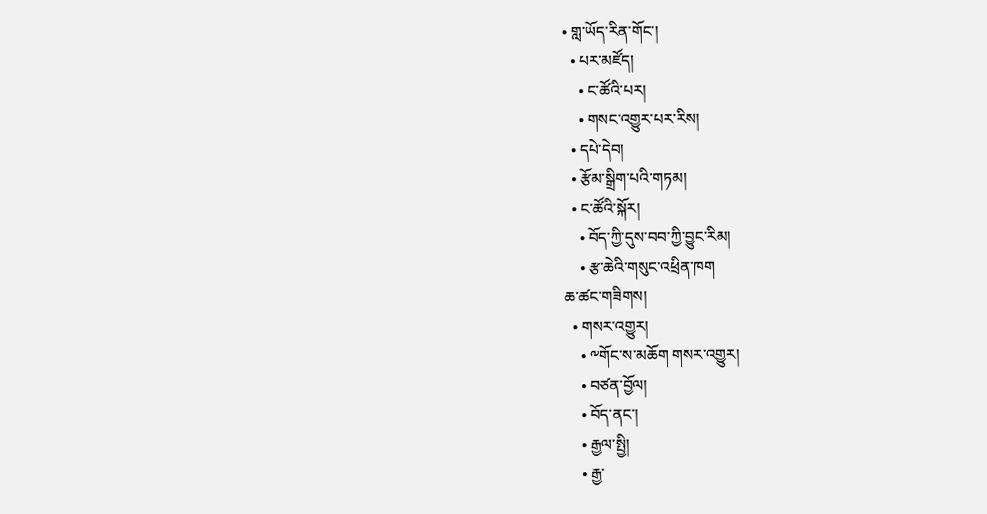• གླ་ཡོད་རིན་གོང་།
  • པར་མཛོད།
    • ང་ཚོའི་པར།
    • གསང་འགྱུར་པར་རིས།
  • དཔེ་དེབ།
  • རྩོམ་སྒྲིག་པའི་གཏམ།
  • ང་ཚོའི་སྐོར།
    • བོད་ཀྱི་དུས་བབ་ཀྱི་བྱུང་རིམ།
    • རྩ་ཆེའི་གསུང་འཕྲིན་ཁག
ཆ་ཚང་གཟིགས།
  • གསར་འགྱུར།
    • ༸གོང་ས་མཆོག གསར་འགྱུར།
    • བཙན་བྱོལ།
    • བོད་ནང་།
    • རྒྱལ་སྤྱི།
    • རྒྱ་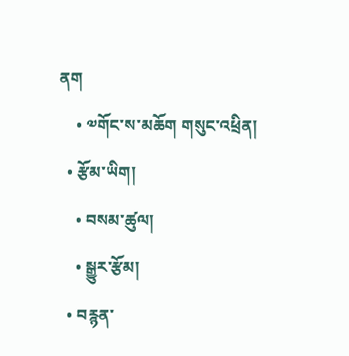ནག
    • ༧གོང་ས་མཆོག གསུང་འཕྲིན།
  • རྩོམ་ཡིག།
    • བསམ་ཚུལ།
    • སྒྱུར་རྩོམ།
  • བརྙན་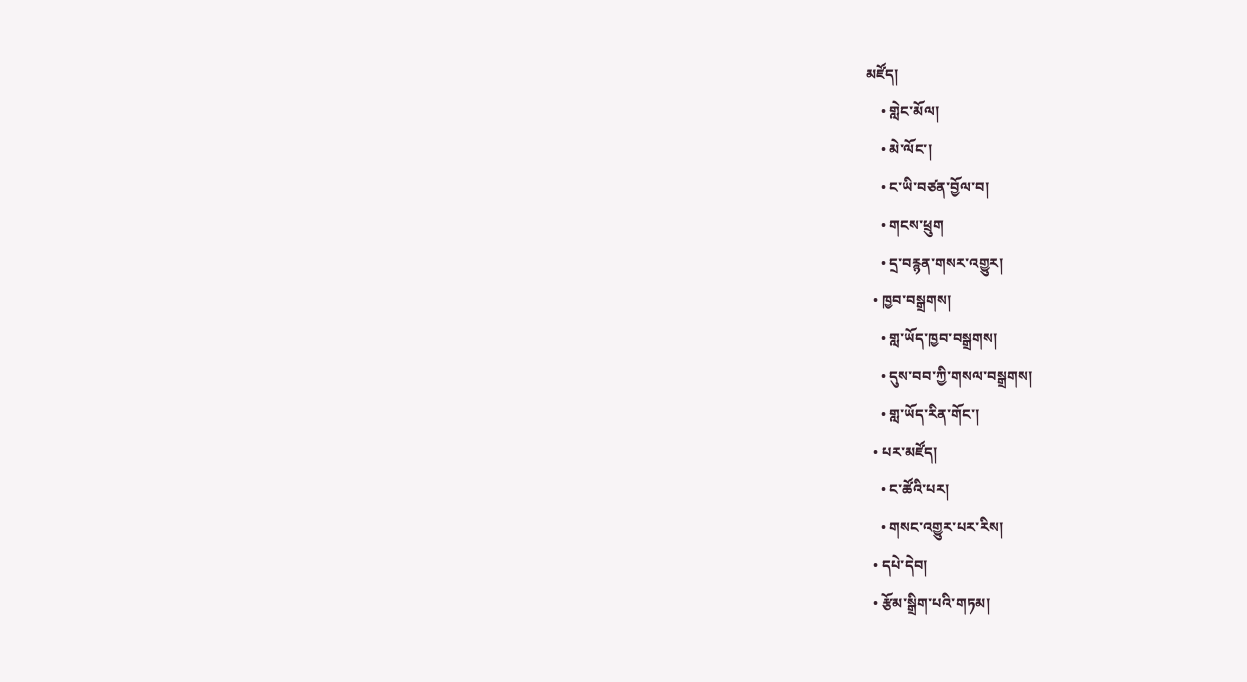མཛོད།
    • གླེང་མོལ།
    • མེ་ལོང་།
    • ང་ཡི་བཙན་བྱོལ་བ།
    • གངས་ཕྲུག
    • དྲ་བརྙན་གསར་འགྱུར།
  • ཁྱབ་བསྒྲགས།
    • གླ་ཡོད་ཁྱབ་བསྒྲགས།
    • དུས་བབ་ཀྱི་གསལ་བསྒྲགས།
    • གླ་ཡོད་རིན་གོང་།
  • པར་མཛོད།
    • ང་ཚོའི་པར།
    • གསང་འགྱུར་པར་རིས།
  • དཔེ་དེབ།
  • རྩོམ་སྒྲིག་པའི་གཏམ།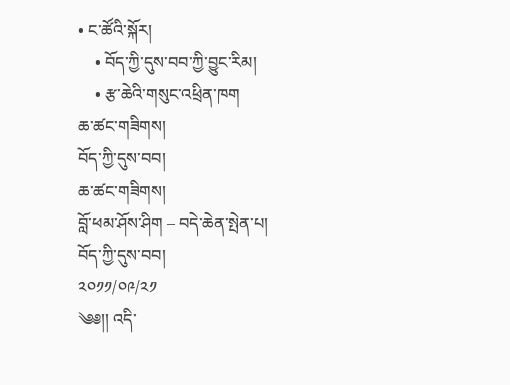• ང་ཚོའི་སྐོར།
    • བོད་ཀྱི་དུས་བབ་ཀྱི་བྱུང་རིམ།
    • རྩ་ཆེའི་གསུང་འཕྲིན་ཁག
ཆ་ཚང་གཟིགས།
བོད་ཀྱི་དུས་བབ།
ཆ་ཚང་གཟིགས།
བློ་ཕམ་ཤོས་ཤིག – བདེ་ཆེན་སྤེན་པ།
བོད་ཀྱི་དུས་བབ།
༢༠༡༡/༠༩/༢༡
༄༅།། འདི་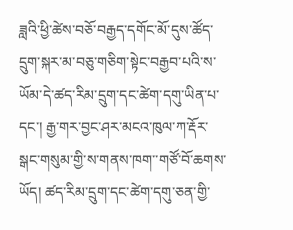ཟླའི་ཕྱི་ཚེས་བཅོ་བརྒྱད་དགོང་མོ་དུས་ཚོད་དྲུག་སྐར་མ་བཅུ་གཅིག་སྟེང་བརྒྱབ་པའི་ས་ཡོམ་དེ་ཚད་རིམ་དྲུག་དང་ཚེག་དགུ་ཡིན་པ་དང་། རྒྱ་གར་བྱང་ཤར་མངའ་ཁུལ་ཀ་རྡོར་སྒང་གསུམ་གྱི་ས་གནས་ཁག་་གཙོ་བོ་ཆགས་ཡོད། ཚད་རིམ་དྲུག་དང་ཚེག་དགུ་ཅན་གྱི་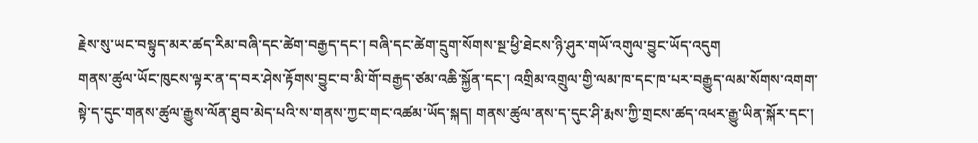རྗེས་སུ་ཡང་བསྟུད་མར་ཚད་རིམ་བཞི་དང་ཚེག་བརྒྱད་དང་། བཞི་དང་ཚེག་དྲུག་སོགས་སྔ་ཕྱི་ཐེངས་ཉི་ཤུར་གཡོ་འགུལ་བྱུང་ཡོད་འདུག
གནས་ཚུལ་ཡོང་ཁུངས་ལྟར་ན་ད་བར་ཤེས་རྟོགས་བྱུང་བ་མི་གོ་བརྒྱད་ཙམ་འཆི་སྐྱོན་དང་། འགྲིམ་འགྲུལ་གྱི་ལམ་ཁ་དང་ཁ་པར་བརྒྱུད་ལམ་སོགས་འགག་སྟེ་ད་དུང་གནས་ཚུལ་རྒྱུས་ལོན་ཐུབ་མེད་པའི་ས་གནས་ཀྱང་གང་འཚམ་ཡོད་སྐད། གནས་ཚུལ་ནས་ད་དུང་ཤི་རྨས་ཀྱི་གྲངས་ཚད་འཕར་རྒྱུ་ཡིན་སྐོར་དང་།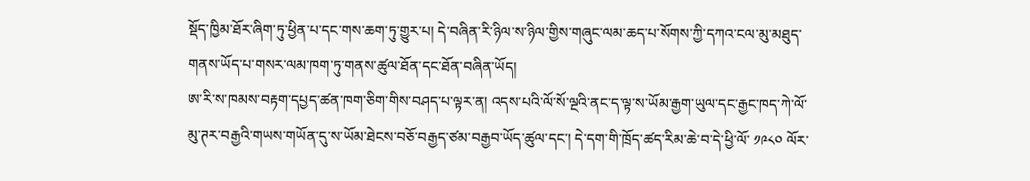སྡོད་ཁྱིམ་ཐོར་ཞིག་ཏུ་ཕྱིན་པ་དང་གས་ཆག་ཏུ་གྱུར་པ། དེ་བཞིན་རི་ཉིལ་ས་ཉིལ་གྱིས་གཞུང་ལམ་ཆད་པ་སོགས་ཀྱི་དཀའ་ངལ་མུ་མཐུད་གནས་ཡོད་པ་གསར་ལམ་ཁག་ཏུ་གནས་ཚུལ་ཐོན་དང་ཐོན་བཞིན་ཡོད།
ཨ་རི་ས་ཁམས་བརྟག་དཔྱད་ཚན་ཁག་ཅིག་གིས་བཤད་པ་ལྟར་ན། འདས་པའི་ལོ་སོ་ལྔའི་ནང་ད་ལྟ་ས་ཡོམ་རྒྱག་ཡུལ་དང་རྒྱང་ཁད་ཀེ་ལོ་མུ་ཊར་བརྒྱའི་གཡས་གཡོན་དུ་ས་ཡོམ་ཐེངས་བཅོ་བརྒྱད་ཙམ་བརྒྱབ་ཡོད་ཚུལ་དང་། དེ་དག་གི་ཁྲོད་ཚད་རིམ་ཆེ་བ་དེ་ཕྱི་ལོ་ ༡༩༨༠ ལོར་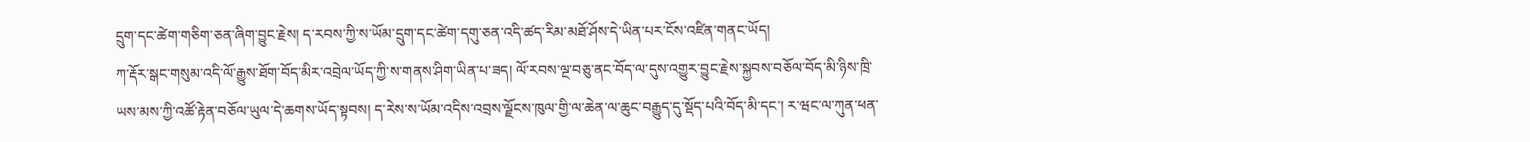དྲུག་དང་ཚེག་གཅིག་ཅན་ཞིག་བྱུང་རྗེས། ད་རབས་ཀྱི་ས་ཡོམ་དྲུག་དང་ཚེག་དགུ་ཅན་འདི་ཚད་རིམ་མཐོ་ཤོས་དེ་ཡིན་པར་ངོས་འཛིན་གནང་ཡོད།
ཀ་རྡོར་སྒང་གསུམ་འདི་ལོ་རྒྱུས་ཐོག་བོད་མིར་འབྲེལ་ཡོད་ཀྱི་ས་གནས་ཤིག་ཡིན་པ་ཟད། ལོ་རབས་ལྔ་བཅུ་ནང་བོད་ལ་དུས་འགྱུར་བྱུང་རྗེས་སྐྱབས་བཅོལ་བོད་མི་ཉིས་ཁྲི་ཡས་མས་ཀྱི་འཚོ་རྟེན་བཅོལ་ཡུལ་དེ་ཆགས་ཡོད་སྟབས། ད་རེས་ས་ཡོམ་འདིས་འབྲས་ལྗོངས་ཁུལ་གྱི་ལ་ཆེན་ལ་ཆུང་བརྒྱུད་དུ་སྡོད་པའི་བོད་མི་དང་། ར་ཝང་ལ་ཀུན་ཕན་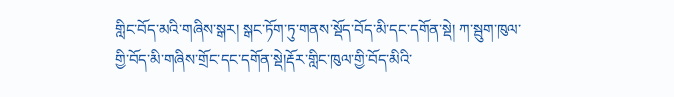གླིང་བོད་མའི་གཞིས་སྒར། སྒང་ཏོག་ཏུ་གནས་སྡོད་བོད་མི་དང་དགོན་སྡེ། ཀ་སྦུག་ཁུལ་གྱི་བོད་མི་གཞིས་གྲོང་དང་དགོན་སྡེ།རྡོར་གླིང་ཁུལ་གྱི་བོད་མིའི་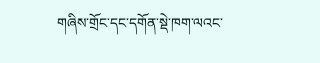གཞིས་གྲོང་དང་དགོན་སྡེ་ཁག་ལའང་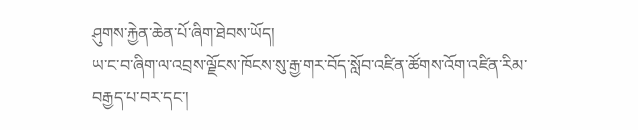ཤུགས་རྐྱེན་ཆེན་པོ་ཞིག་ཐེབས་ཡོད།
ཡ་ང་བ་ཞིག་ལ་འབྲས་ལྗོངས་ཁོངས་སུ་རྒྱ་གར་བོད་སློབ་འཛིན་ཚོགས་འོག་འཛིན་རིམ་བརྒྱད་པ་བར་དང་།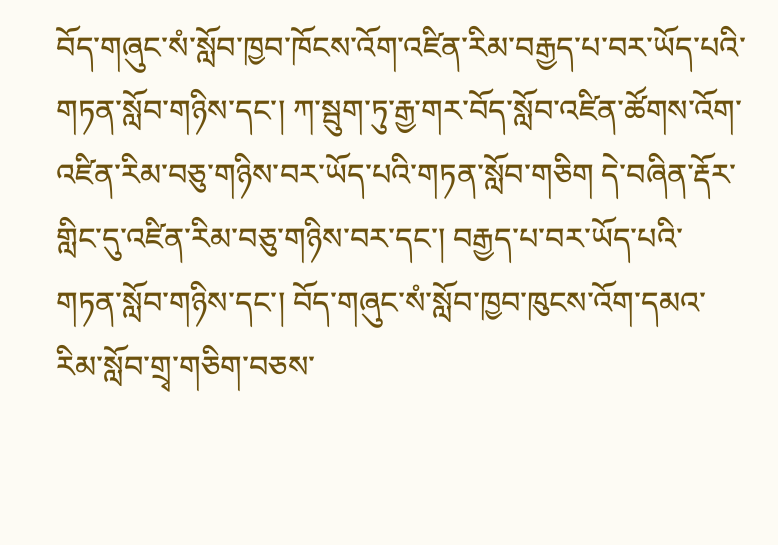བོད་གཞུང་སཾ་སློབ་ཁྱབ་ཁོངས་འོག་འཛིན་རིམ་བརྒྱད་པ་བར་ཡོད་པའི་གཏན་སློབ་གཉིས་དང་། ཀ་སྦུག་ཏུ་རྒྱ་གར་བོད་སློབ་འཛིན་ཚོགས་འོག་འཛིན་རིམ་བཅུ་གཉིས་བར་ཡོད་པའི་གཏན་སློབ་གཅིག དེ་བཞིན་རྡོར་གླིང་དུ་འཛིན་རིམ་བཅུ་གཉིས་བར་དང་། བརྒྱད་པ་བར་ཡོད་པའི་གཏན་སློབ་གཉིས་དང་། བོད་གཞུང་སཾ་སློབ་ཁྱབ་ཁུངས་འོག་དམའ་རིམ་སློབ་གྲྭ་གཅིག་བཅས་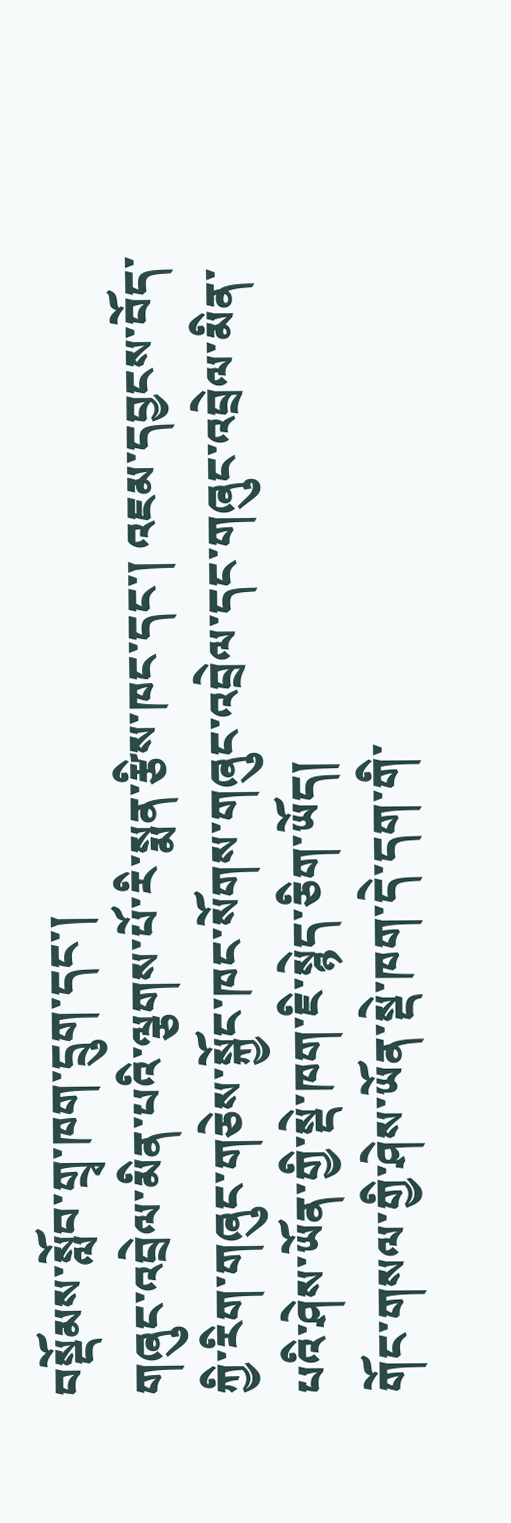བསྡོམས་སློབ་གྲྭ་ཁག་དྲུག་དང་།
གཞུང་འབྲེལ་མིན་པའི་ལྕགས་པོ་རི་སྨན་རྩིས་ཁང་དང་། འཇམ་དབྱངས་བོད་ཀྱི་རིག་གཞུང་གཅེས་སྐྱོང་ཁང་སོགས་གཞུང་འབྲེལ་དང་གཞུང་འབྲེལ་མིན་པའི་ཤེས་ཡོན་གྱི་སྡེ་ཁག་ཇི་སྙེད་ཅིག་ཡོད།
གོང་གསལ་གྱི་ཤེས་ཡོན་སྡེ་ཁག་དེ་དག་གི་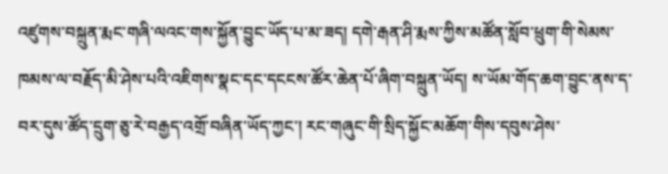འཛུགས་བསྐྲུན་རྨང་གཞི་ལའང་གས་སྐྱོན་བྱུང་ཡོད་པ་མ་ཟད། དགེ་རྒན་ཤི་རྨས་ཀྱིས་མཚོན་སློབ་ཕྲུག་གི་སེམས་ཁམས་ལ་བརྗོད་མི་ཤེས་པའི་འཇིགས་སྣང་དང་དངངས་ཚོར་ཆེན་པོ་ཞིག་བསྐྲུན་ཡོད། ས་ཡོམ་གོད་ཆག་བྱུང་ནས་ད་བར་དུས་ཚོད་དྲུག་ཅུ་རེ་བརྒྱད་འགྲོ་བཞིན་ཡོད་ཀྱང་། རང་གཞུང་གི་སྲིད་སྐྱོང་མཆོག་གིས་དབུས་ཤེས་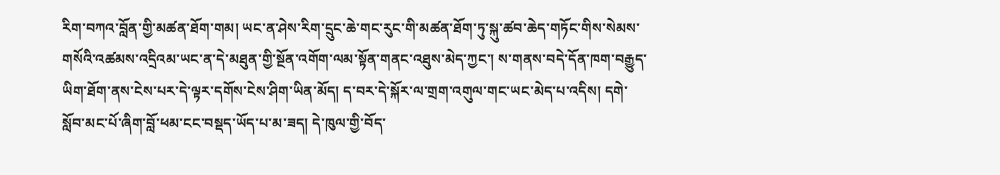རིག་བཀའ་བློན་གྱི་མཚན་ཐོག་གམ། ཡང་ན་ཤེས་རིག་དྲུང་ཆེ་གང་རུང་གི་མཚན་ཐོག་ཏུ་སྐུ་ཚབ་ཆེད་གཏོང་གིས་སེམས་གསོའི་འཚམས་འདྲིའམ་ཡང་ན་དེ་མཐུན་གྱི་སྔོན་འགོག་ལམ་སྟོན་གནང་འཐུས་མེད་ཀྱང་། ས་གནས་བདེ་དོན་ཁག་བརྒྱུད་ཡིག་ཐོག་ནས་ངེས་པར་དེ་ལྟར་དགོས་ངེས་ཤིག་ཡིན་མོད། ད་བར་དེ་སྐོར་ལ་གྲག་འགུལ་གང་ཡང་མེད་པ་འདིས། དགེ་སློབ་མང་པོ་ཞིག་བློ་ཕམ་ངང་བསྡད་ཡོད་པ་མ་ཟད། དེ་ཁུལ་གྱི་བོད་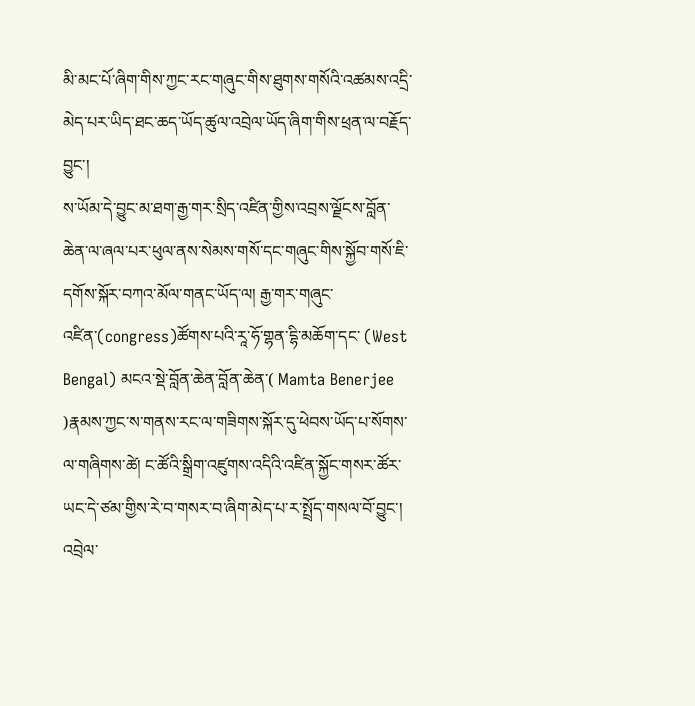མི་མང་པོ་ཞིག་གིས་ཀྱང་རང་གཞུང་གིས་ཐུགས་གསོའི་འཚམས་འདྲི་མེད་པར་ཡིད་ཐང་ཆད་ཡོད་ཚུལ་འབྲེལ་ཡོད་ཞིག་གིས་ཕྲན་ལ་བརྗོད་བྱུང་།
ས་ཡོམ་དེ་བྱུང་མ་ཐག་རྒྱ་གར་སྲིད་འཛིན་གྱིས་འབྲས་ལྗོངས་བློན་ཆེན་ལ་ཞལ་པར་ཕུལ་ནས་སེམས་གསོ་དང་གཞུང་གིས་སྐྱོབ་གསོ་ཇི་དགོས་སྐོར་བཀའ་མོལ་གནང་ཡོད་ལ། རྒྱ་གར་གཞུང་འཛིན་(congress)ཚོགས་པའི་རཱ་ཧོ་གྷན་དྷི་མཆོག་དང་ (West Bengal) མངའ་སྡེ་བློན་ཆེན་བློན་ཆེན་( Mamta Benerjee )རྣམས་ཀྱང་ས་གནས་རང་ལ་གཟིགས་སྐོར་དུ་ཕེབས་ཡོད་པ་སོགས་ལ་གཞིགས་ཚེ། ང་ཚོའི་སྒྲིག་འཛུགས་འདིའི་འཛིན་སྐྱོང་གསར་ཚོར་ཡང་དེ་ཙམ་གྱིས་རེ་བ་གསར་བ་ཞིག་མེད་པ་ར་སྤྲོད་གསལ་བོ་བྱུང་།
འབྲེལ་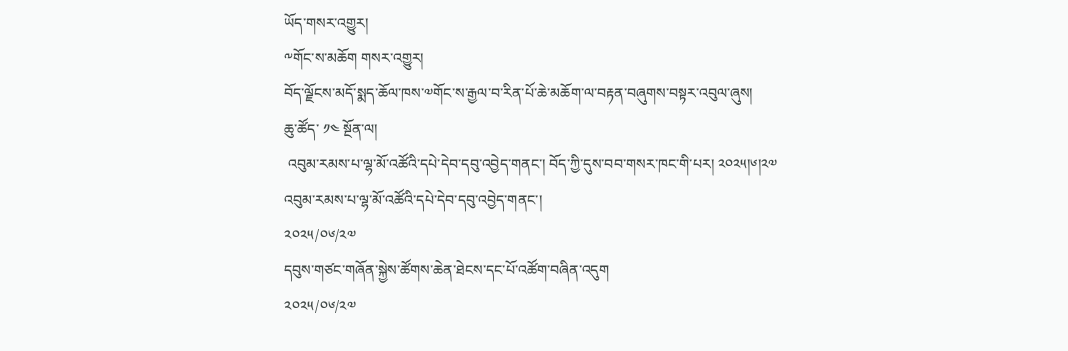ཡོད་གསར་འགྱུར།
༸གོང་ས་མཆོག གསར་འགྱུར།
བོད་ལྗོངས་མདོ་སྨད་ཆོལ་ཁས་༧གོང་ས་རྒྱལ་བ་རིན་པོ་ཆེ་མཆོག་ལ་བརྟན་བཞུགས་བསྟར་འབུལ་ཞུས།
ཆུ་ཚོད་ ༡༤ སྔོན་ལ།
 འབུམ་རམས་པ་ལྷ་མོ་འཚོའི་དཔེ་དེབ་དབུ་འབྱེད་གནང་། བོད་ཀྱི་དུས་བབ་གསར་ཁང་གི་པར། ༢༠༢༥།༦།༢༧
འབུམ་རམས་པ་ལྷ་མོ་འཚོའི་དཔེ་དེབ་དབུ་འབྱེད་གནང་།
༢༠༢༥/༠༦/༢༧
དབུས་གཙང་གཞོན་སྐྱེས་ཚོགས་ཆེན་ཐེངས་དང་པོ་འཚོག་བཞིན་འདུག
༢༠༢༥/༠༦/༢༧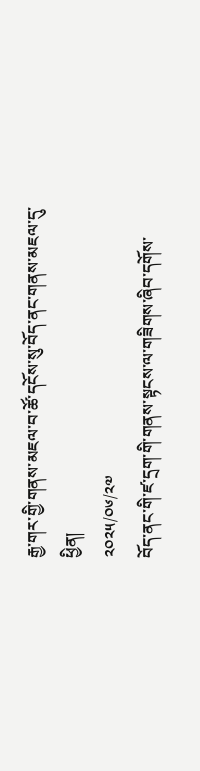རྒྱ་གར་གྱི་གནས་མཇལ་བ་ཚོ་དངོས་སུ་བོད་ནང་གནས་མཇལ་དུ་ཕྱིན།
༢༠༢༥/༠༦/༢༧
བོད་ནང་གི་ཛ་དྲག་གི་གནས་སྟངས་ལ་གཟིགས་ཞིབ་དགོས་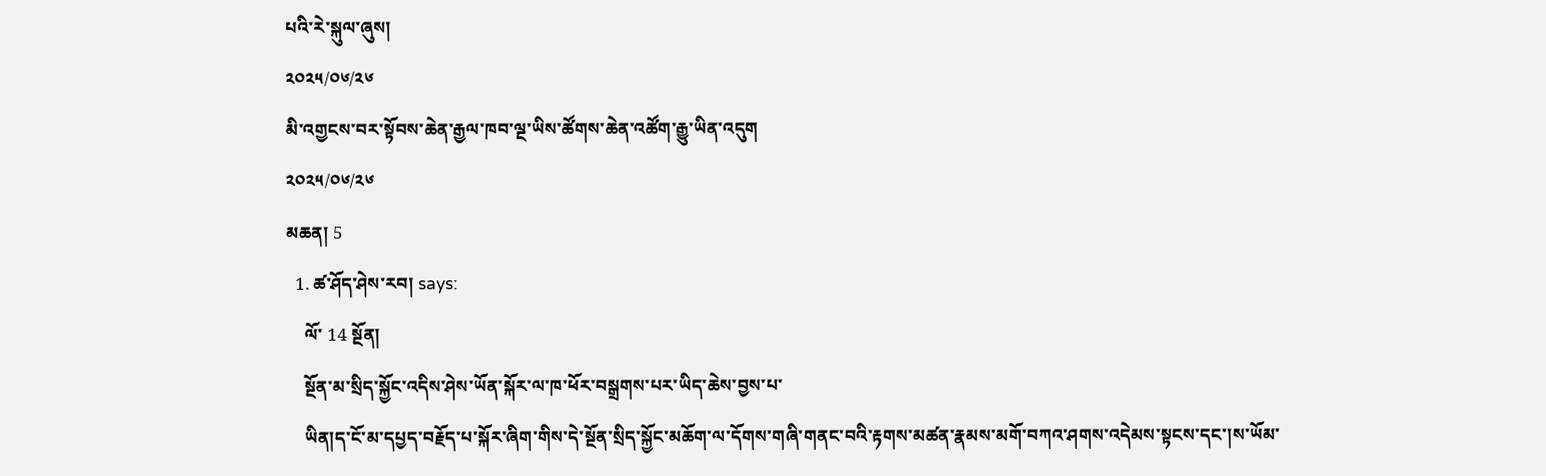པའི་རེ་སྐུལ་ཞུས།
༢༠༢༥/༠༦/༢༦
མི་འགྱངས་བར་སྟོབས་ཆེན་རྒྱལ་ཁབ་ལྔ་ཡིས་ཚོགས་ཆེན་འཚོག་རྒྱུ་ཡིན་འདུག
༢༠༢༥/༠༦/༢༦
མཆན། 5
  1. ཚ་ཤོད་ཤེས་རབ། says:
    ལོ་ 14 སྔོན།
    སྔོན་མ་སྲིད་སྐྱོང་འདིས་ཤེས་ཡོན་སྐོར་ལ་ཁ་ཕོར་བསྒྲགས་པར་ཡིད་ཆེས་བྱས་པ་
    ཡིན།ད་ངོ་མ་དཔྱད་བརྗོད་པ་སྐོར་ཞིག་གིས་དེ་སྔོན་སྲིད་སྐྱོང་མཆོག་ལ་དོགས་གཞི་གནང་བའི་རྟགས་མཚན་རྣམས་མགོ་བཀའ་ཤགས་འདེམས་སྟངས་དང་།ས་ཡོམ་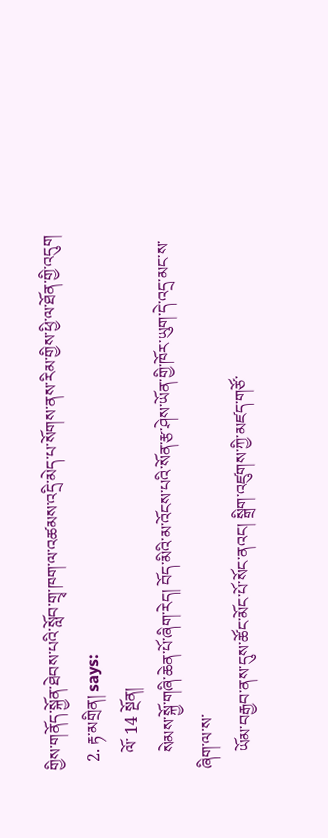གྱིས་གནོད་སྐྱོན་ཐེབས་པའི་སློབ་གྲྭ་ཁག་ལ་འཚམས་འདྲི་མེད་པ་སོགས་ནས་རིམ་གྱིས་ཕྱི་ལ་ཐོན་གྱི་འདུག
  2. རྟ་མགྲིན། says:
    ལོ་ 14 སྔོན།
    སེམས་སྐྱོ་གཞི་ཆེན་པོ་ཞིག་རེད། བོད་མིའི་མ་འོངས་པའི་སོན་རྩ་ཤེས་ཡོན་གྱི་ཁོར་ཡུག་དེ་འདྲ་མང་ས་ཞིག་ལ་ས་
    ཡོམ་བརྒྱབ་ནས་དུས་ཚོང་མོང་པོ་སོང་ནའང། སྒྲིག་འཛུགས་ཀྱི་མཛད་གཙོ་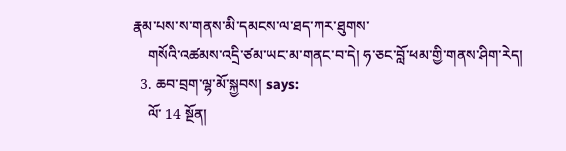རྣམ་པས་ས་གནས་མི་དམངས་ལ་ཐད་ཀར་ཐུགས་
    གསོའི་འཚམས་འདྲི་ཙམ་ཡང་མ་གནང་བ་དེ། ཧ་ཅང་བློ་ཕམ་གྱི་གནས་ཤིག་རེད།
  3. ཆབ་བྲག་ལྷ་མོ་སྐྱབས། says:
    ལོ་ 14 སྔོན།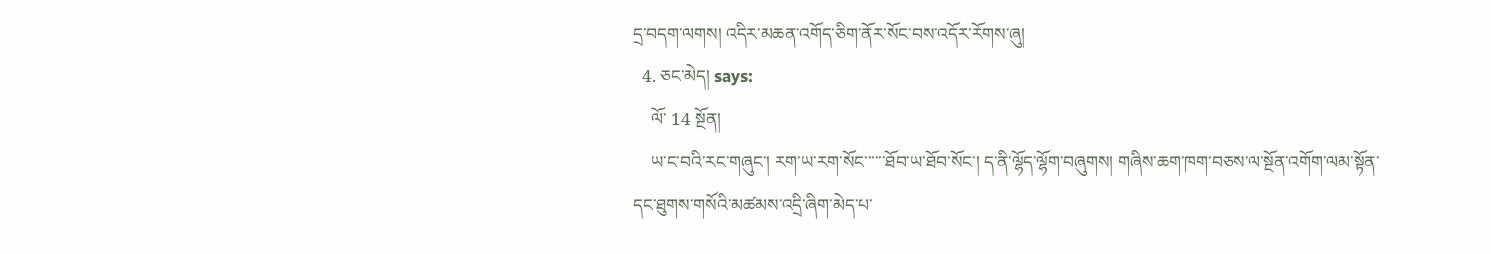དྲ་བདག་ལགས། འདིར་མཆན་འགོད་ཅིག་ནོར་སོང་བས་འདོར་རོགས་ཞུ།
  4. ཅང་མེད། says:
    ལོ་ 14 སྔོན།
    ཡ་ང་བའི་རང་གཞུང་། རག་ཡ་རག་སོང་་་་་་ཐོབ་ཡ་ཐོབ་སོང་། ད་ནི་ལྷོད་ལྷོག་བཞུགས། གཞིས་ཆག་ཁག་བཅས་ལ་སྔོན་འགོག་ལམ་སྟོན་དང་ཐུགས་གསོའི་མཚམས་འདྲི་ཞིག་མེད་པ་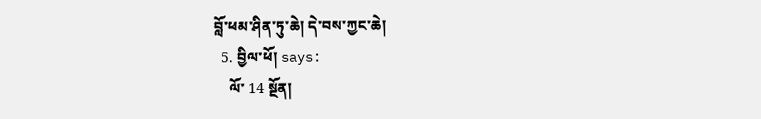བློ་ཕམ་ཤིན་ཏུ་ཆེ། དེ་བས་ཀྱང་ཆེ།
  5. བྱིལ་ཕོ། says:
    ལོ་ 14 སྔོན།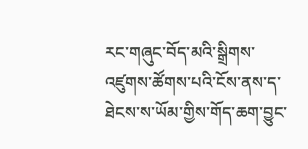རང་གཞུང་བོད་མའི་སྒྲིགས་འཛུགས་ཚོགས་པའི་ངོས་ནས་ད་ཐེངས་ས་ཡོམ་གྱིས་གོད་ཆག་བྱུང་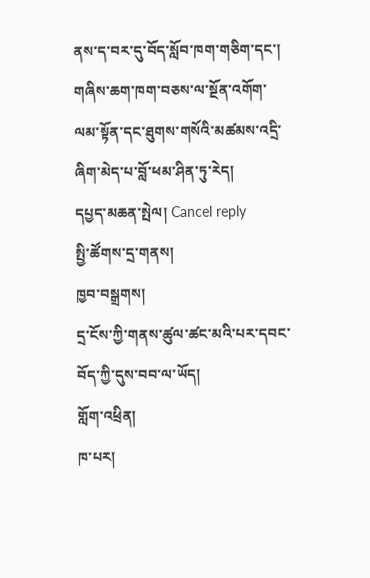ནས་ད་བར་དུ་བོད་སློབ་ཁག་གཅིག་དང་། གཞིས་ཆག་ཁག་བཅས་ལ་སྔོན་འགོག་ལམ་སྟོན་དང་ཐུགས་གསོའི་མཚམས་འདྲི་ཞིག་མེད་པ་བློ་ཕམ་ཤིན་ཏུ་རེད།
དཔྱད་མཆན་སྤེལ། Cancel reply
སྤྱི་ཚོགས་དྲ་གནས།
ཁྱབ་བསྒྲགས།
དྲ་ངོས་ཀྱི་གནས་ཚུལ་ཚང་མའི་པར་དབང་བོད་ཀྱི་དུས་བབ་ལ་ཡོད།
གློག་འཕྲིན།
ཁ་པར།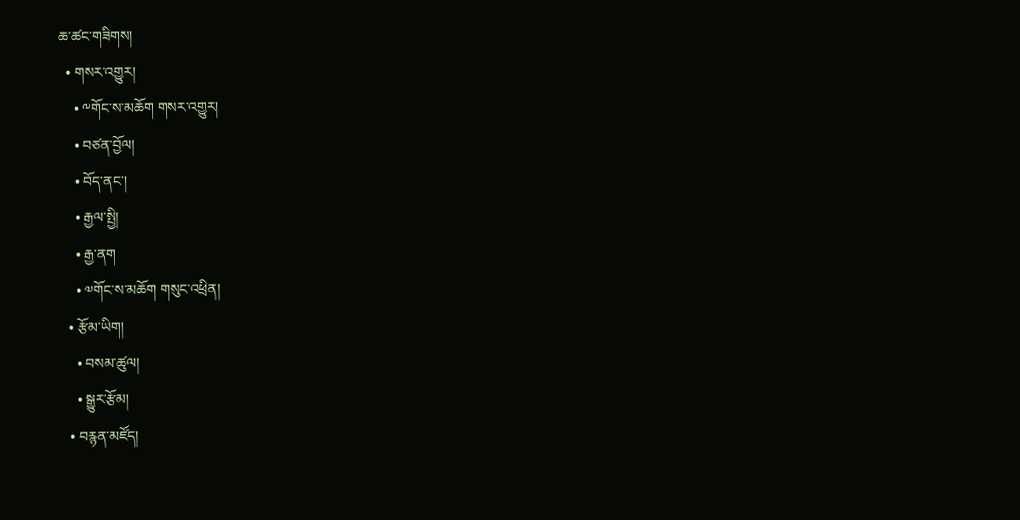ཆ་ཚང་གཟིགས།
  • གསར་འགྱུར།
    • ༸གོང་ས་མཆོག གསར་འགྱུར།
    • བཙན་བྱོལ།
    • བོད་ནང་།
    • རྒྱལ་སྤྱི།
    • རྒྱ་ནག
    • ༧གོང་ས་མཆོག གསུང་འཕྲིན།
  • རྩོམ་ཡིག།
    • བསམ་ཚུལ།
    • སྒྱུར་རྩོམ།
  • བརྙན་མཛོད།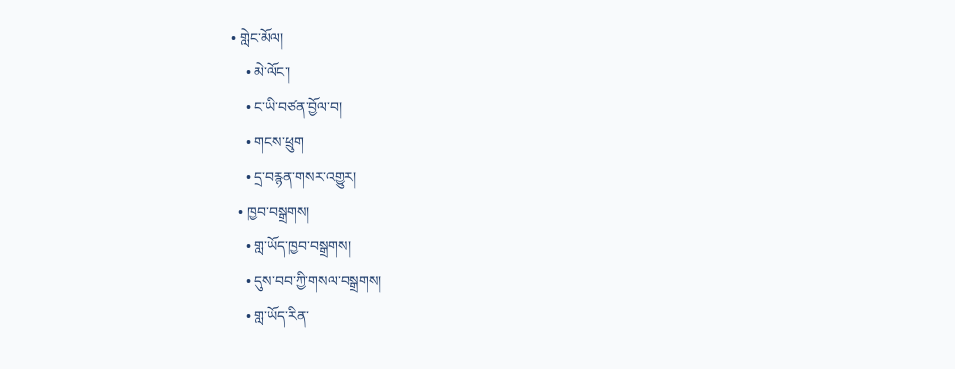• གླེང་མོལ།
    • མེ་ལོང་།
    • ང་ཡི་བཙན་བྱོལ་བ།
    • གངས་ཕྲུག
    • དྲ་བརྙན་གསར་འགྱུར།
  • ཁྱབ་བསྒྲགས།
    • གླ་ཡོད་ཁྱབ་བསྒྲགས།
    • དུས་བབ་ཀྱི་གསལ་བསྒྲགས།
    • གླ་ཡོད་རིན་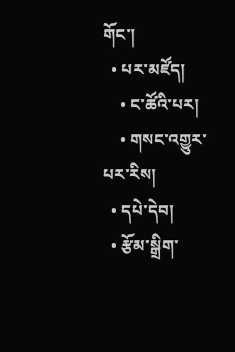གོང་།
  • པར་མཛོད།
    • ང་ཚོའི་པར།
    • གསང་འགྱུར་པར་རིས།
  • དཔེ་དེབ།
  • རྩོམ་སྒྲིག་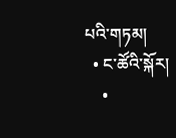པའི་གཏམ།
  • ང་ཚོའི་སྐོར།
    •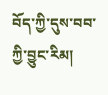བོད་ཀྱི་དུས་བབ་ཀྱི་བྱུང་རིམ།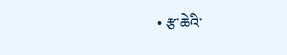• རྩ་ཆེའི་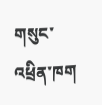གསུང་འཕྲིན་ཁག